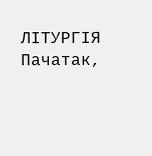ЛІТУРГІЯ
Пачатак,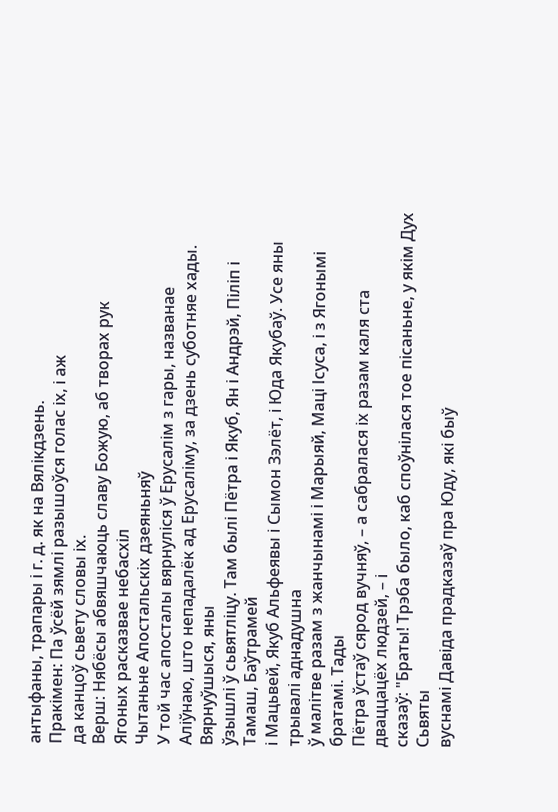антыфаны, трапары і г. д. як на Вялікдзень.
Пракімен: Па ўсёй зямлі разышоўся голас іх, і аж
да канцоў сьвету словы іх.
Верш: Нябёсы абвяшчаюць славу Божую, аб творах рук
Ягоных расказвае небасхіл
Чытаньне Апостальскіх дзеяньняў
У той час апосталы вярнуліся ў Ерусалім з гары, названае
Аліўнаю, што непадалёк ад Ерусаліму, за дзень суботняе хады. Вярнуўшыся, яны
ўзышлі ў сьвятліцу. Там былі Пётра і Якуб, Ян і Андрэй, Піліп і Тамаш, Баўтрамей
і Мацьвей, Якуб Альфеявы і Сымон Зэлёт, і Юда Якубаў. Усе яны трывалі аднадушна
ў малітве разам з жанчынамі і Марыяй, Маці Ісуса, і з Ягонымі братамі. Тады
Пётра ўстаў сярод вучняў, – а сабралася іх разам каля ста дваццацёх людзей, – і
сказаў: "Браты! Трэба было, каб споўнілася тое пісаньне, у якім Дух Сьвяты
вуснамі Давіда прадказаў пра Юду, які быў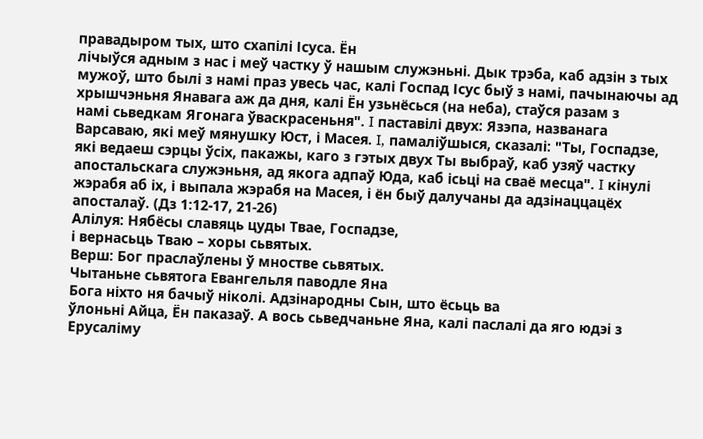правадыром тых, што схапілі Ісуса. Ён
лічыўся адным з нас і меў частку ў нашым служэньні. Дык трэба, каб адзін з тых
мужоў, што былі з намі праз увесь час, калі Госпад Ісус быў з намі, пачынаючы ад
хрышчэньня Янавага аж да дня, калі Ён узьнёсься (на неба), стаўся разам з
намі сьведкам Ягонага ўваскрасеньня". I паставілі двух: Язэпа, названага
Варсаваю, які меў мянушку Юст, і Масея. I, памаліўшыся, сказалі: "Ты, Госпадзе,
які ведаеш сэрцы ўсіх, пакажы, каго з гэтых двух Ты выбраў, каб узяў частку
апостальскага служэньня, ад якога адпаў Юда, каб ісьці на сваё месца". I кінулі
жэрабя аб іх, і выпала жэрабя на Масея, і ён быў далучаны да адзінаццацёх
апосталаў. (Дз 1:12-17, 21-26)
Алілуя: Нябёсы славяць цуды Твае, Госпадзе,
і вернасьць Тваю – хоры сьвятых.
Верш: Бог праслаўлены ў мностве сьвятых.
Чытаньне сьвятога Евангельля паводле Яна
Бога ніхто ня бачыў ніколі. Адзінародны Сын, што ёсьць ва
ўлоньні Айца, Ён паказаў. А вось сьведчаньне Яна, калі паслалі да яго юдэі з
Ерусаліму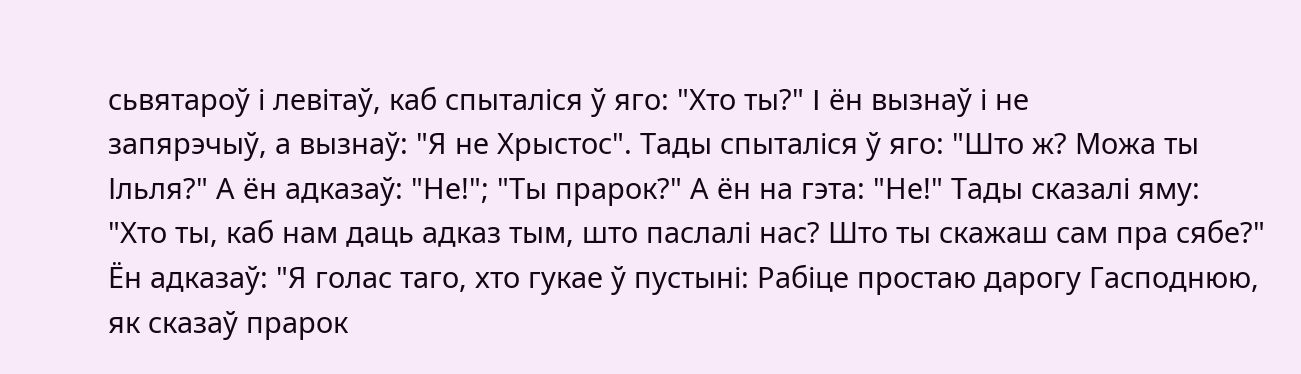сьвятароў і левітаў, каб спыталіся ў яго: "Хто ты?" I ён вызнаў і не
запярэчыў, а вызнаў: "Я не Хрыстос". Тады спыталіся ў яго: "Што ж? Можа ты
Ільля?" А ён адказаў: "Не!"; "Ты прарок?" А ён на гэта: "Не!" Тады сказалі яму:
"Хто ты, каб нам даць адказ тым, што паслалі нас? Што ты скажаш сам пра сябе?"
Ён адказаў: "Я голас таго, хто гукае ў пустыні: Рабіце простаю дарогу Гасподнюю,
як сказаў прарок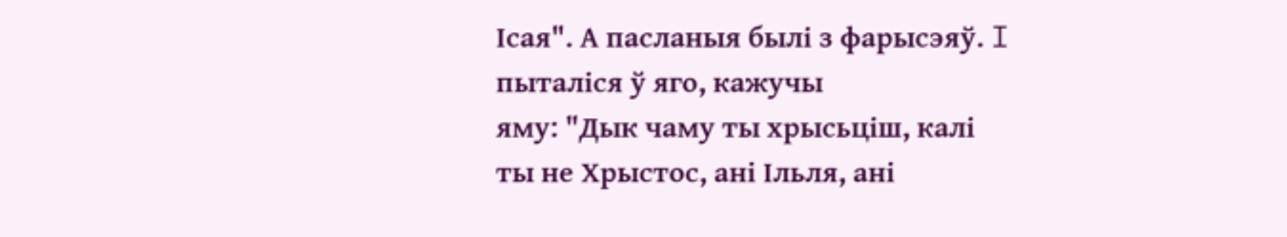Ісая". А пасланыя былі з фарысэяў. I пыталіся ў яго, кажучы
яму: "Дык чаму ты хрысьціш, калі ты не Хрыстос, ані Ільля, ані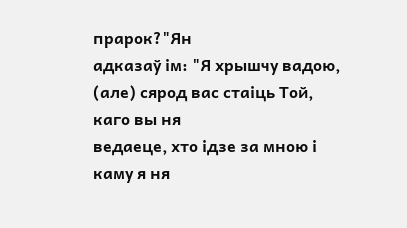прарок?"Ян
адказаў ім: "Я хрышчу вадою, (але) сярод вас стаіць Той, каго вы ня
ведаеце, хто ідзе за мною і каму я ня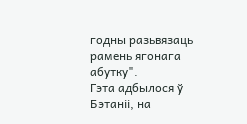годны разьвязаць рамень ягонага абутку".
Гэта адбылося ў Бэтаніі, на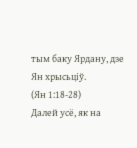тым баку Ярдану, дзе Ян хрысьціў.
(Ян 1:18-28)
Далей усё, як на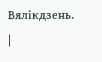Вялікдзень.
|